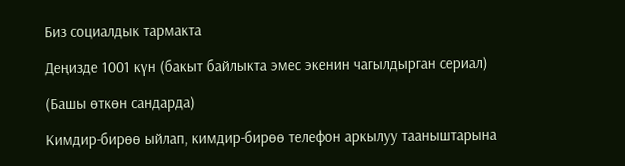Биз социалдык тармакта

Деңизде 1001 күн (бакыт байлыкта эмес экенин чагылдырган сериал)

(Башы өткөн сандарда)

Кимдир-бирөө ыйлап, кимдир-бирөө телефон аркылуу тааныштарына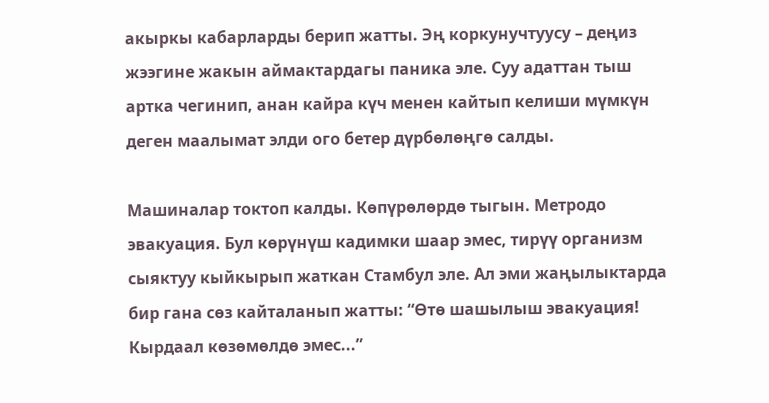акыркы кабарларды берип жатты. Эң коркунучтуусу – деңиз жээгине жакын аймактардагы паника эле. Суу адаттан тыш артка чегинип, анан кайра күч менен кайтып келиши мүмкүн деген маалымат элди ого бетер дүрбөлөңгө салды.

Машиналар токтоп калды. Көпүрөлөрдө тыгын. Метродо эвакуация. Бул көрүнүш кадимки шаар эмес, тирүү организм сыяктуу кыйкырып жаткан Стамбул эле. Ал эми жаңылыктарда бир гана сөз кайталанып жатты: “Өтө шашылыш эвакуация! Кырдаал көзөмөлдө эмес...”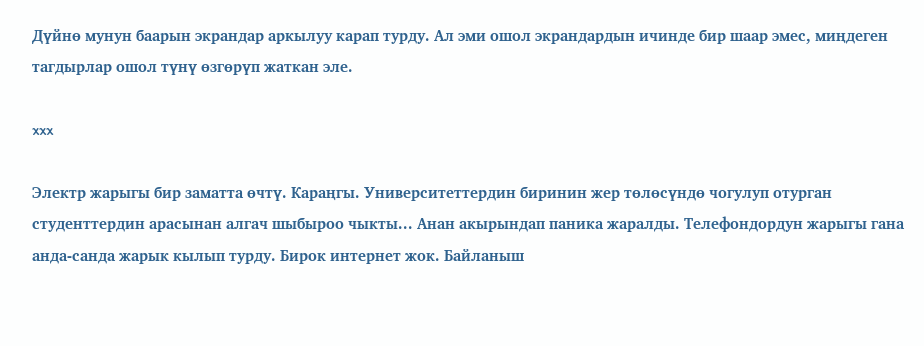Дүйнө мунун баарын экрандар аркылуу карап турду. Ал эми ошол экрандардын ичинде бир шаар эмес, миңдеген тагдырлар ошол түнү өзгөрүп жаткан эле.

xxx

Электр жарыгы бир заматта өчтү. Караңгы. Университеттердин биринин жер төлөсүндө чогулуп отурган студенттердин арасынан алгач шыбыроо чыкты... Анан акырындап паника жаралды. Телефондордун жарыгы гана анда-санда жарык кылып турду. Бирок интернет жок. Байланыш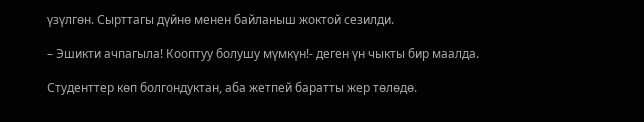үзүлгөн. Сырттагы дүйнө менен байланыш жоктой сезилди.

– Эшикти ачпагыла! Кооптуу болушу мүмкүн!- деген үн чыкты бир маалда.

Студенттер көп болгондуктан, аба жетпей баратты жер төлөдө.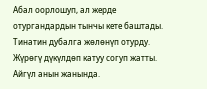Абал оорлошуп, ал жерде отургандардын тынчы кете баштады. Тинатин дубалга жөлөнүп отурду. Жүрөгү дүкүлдөп катуу согуп жатты. Айгүл анын жанында.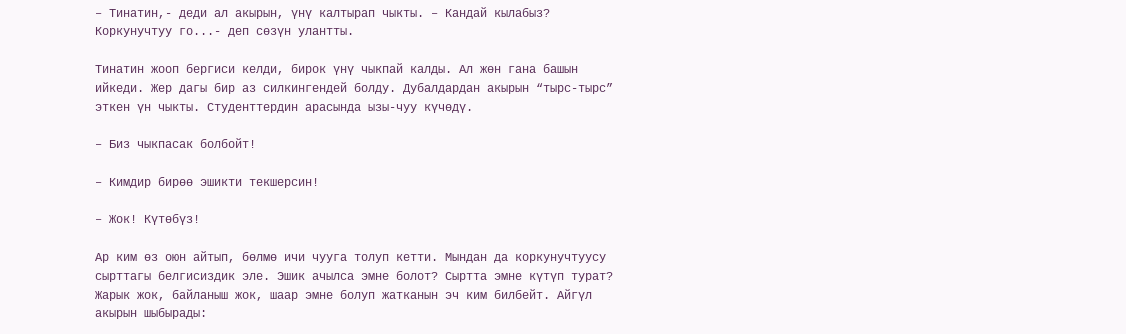– Тинатин,- деди ал акырын, үнү калтырап чыкты. – Кандай кылабыз? Коркунучтуу го...- деп сөзүн улантты.

Тинатин жооп бергиси келди, бирок үнү чыкпай калды. Ал жөн гана башын ийкеди. Жер дагы бир аз силкингендей болду. Дубалдардан акырын “тырс-тырс” эткен үн чыкты. Студенттердин арасында ызы-чуу күчөдү.

– Биз чыкпасак болбойт!

– Кимдир бирөө эшикти текшерсин!

– Жок! Күтөбүз!

Ар ким өз оюн айтып, бөлмө ичи чууга толуп кетти. Мындан да коркунучтуусу сырттагы белгисиздик эле. Эшик ачылса эмне болот? Сыртта эмне күтүп турат? Жарык жок, байланыш жок, шаар эмне болуп жатканын эч ким билбейт. Айгүл акырын шыбырады: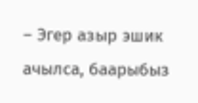– Эгер азыр эшик ачылса, баарыбыз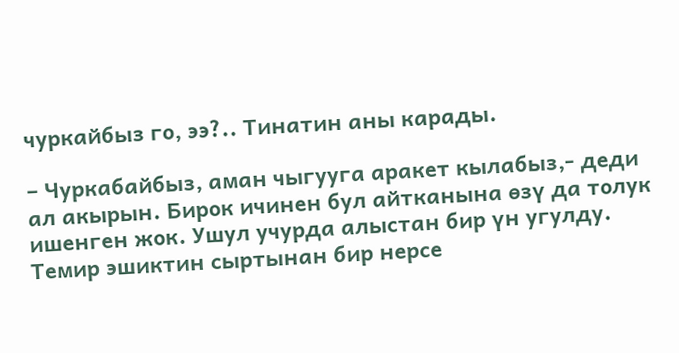чуркайбыз го, ээ?.. Тинатин аны карады.

– Чуркабайбыз, аман чыгууга аракет кылабыз,- деди ал акырын. Бирок ичинен бул айтканына өзү да толук ишенген жок. Ушул учурда алыстан бир үн угулду. Темир эшиктин сыртынан бир нерсе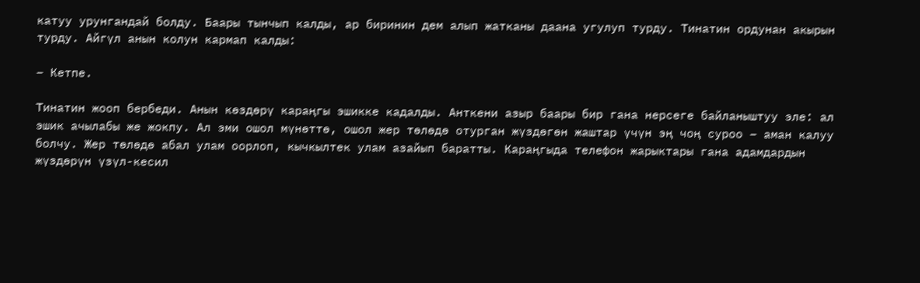катуу урунгандай болду. Баары тынчып калды, ар биринин дем алып жатканы даана угулуп турду. Тинатин ордунан акырын турду. Айгүл анын колун кармап калды:

– Кетпе.

Тинатин жооп бербеди. Анын көздөрү караңгы эшикке кадалды. Анткени азыр баары бир гана нерсеге байланыштуу эле: ал эшик ачылабы же жокпу. Ал эми ошол мүнөттө, ошол жер төлөдө отурган жүздөгөн жаштар үчүн эң чоң суроо – аман калуу болчу. Жер төлөдө абал улам оорлоп, кычкылтек улам азайып баратты. Караңгыда телефон жарыктары гана адамдардын жүздөрүн үзүл-кесил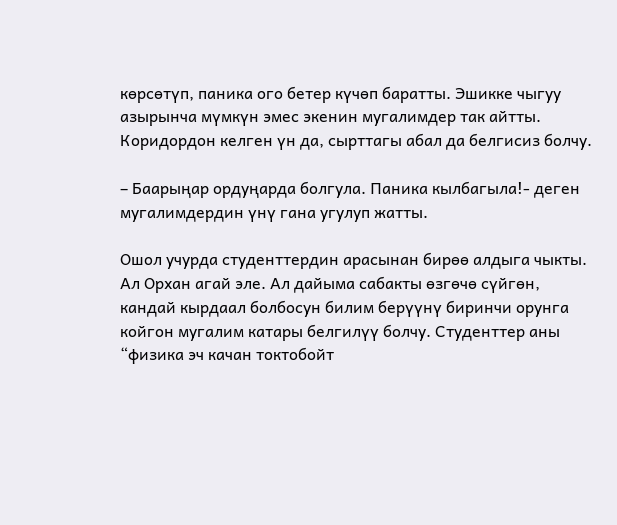көрсөтүп, паника ого бетер күчөп баратты. Эшикке чыгуу азырынча мүмкүн эмес экенин мугалимдер так айтты. Коридордон келген үн да, сырттагы абал да белгисиз болчу.

– Баарыңар ордуңарда болгула. Паника кылбагыла!- деген мугалимдердин үнү гана угулуп жатты.

Ошол учурда студенттердин арасынан бирөө алдыга чыкты. Ал Орхан агай эле. Ал дайыма сабакты өзгөчө сүйгөн, кандай кырдаал болбосун билим берүүнү биринчи орунга койгон мугалим катары белгилүү болчу. Студенттер аны “физика эч качан токтобойт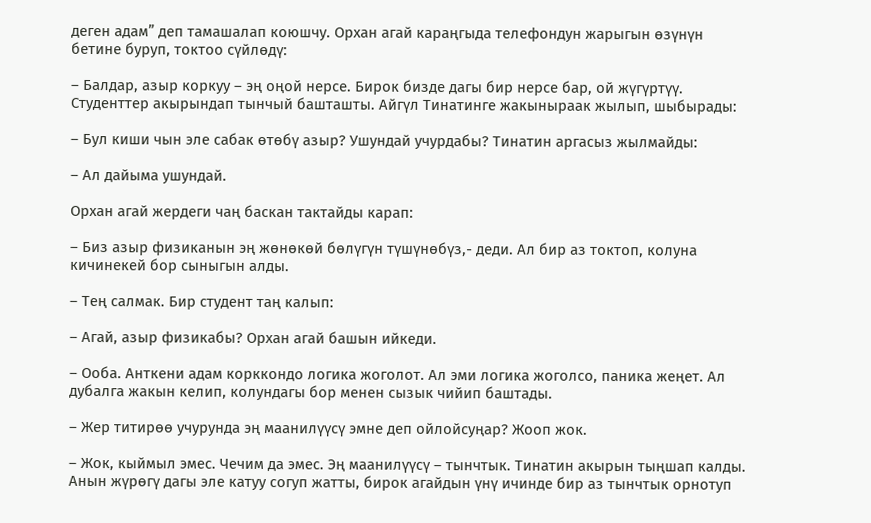деген адам” деп тамашалап коюшчу. Орхан агай караңгыда телефондун жарыгын өзүнүн бетине буруп, токтоо сүйлөдү:

– Балдар, азыр коркуу – эң оңой нерсе. Бирок бизде дагы бир нерсе бар, ой жүгүртүү. Студенттер акырындап тынчый башташты. Айгүл Тинатинге жакыныраак жылып, шыбырады:

– Бул киши чын эле сабак өтөбү азыр? Ушундай учурдабы? Тинатин аргасыз жылмайды:

– Ал дайыма ушундай.

Орхан агай жердеги чаң баскан тактайды карап:

– Биз азыр физиканын эң жөнөкөй бөлүгүн түшүнөбүз,- деди. Ал бир аз токтоп, колуна кичинекей бор сыныгын алды.

– Тең салмак. Бир студент таң калып:

– Агай, азыр физикабы? Орхан агай башын ийкеди.

– Ооба. Анткени адам корккондо логика жоголот. Ал эми логика жоголсо, паника жеңет. Ал дубалга жакын келип, колундагы бор менен сызык чийип баштады.

– Жер титирөө учурунда эң маанилүүсү эмне деп ойлойсуңар? Жооп жок.

– Жок, кыймыл эмес. Чечим да эмес. Эң маанилүүсү – тынчтык. Тинатин акырын тыңшап калды. Анын жүрөгү дагы эле катуу согуп жатты, бирок агайдын үнү ичинде бир аз тынчтык орнотуп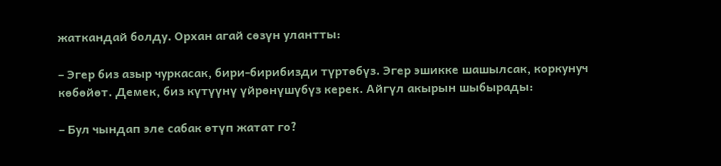жаткандай болду. Орхан агай сөзүн улантты:

– Эгер биз азыр чуркасак, бири-бирибизди түртөбүз. Эгер эшикке шашылсак, коркунуч көбөйөт. Демек, биз күтүүнү үйрөнүшүбүз керек. Айгүл акырын шыбырады:

– Бул чындап эле сабак өтүп жатат го?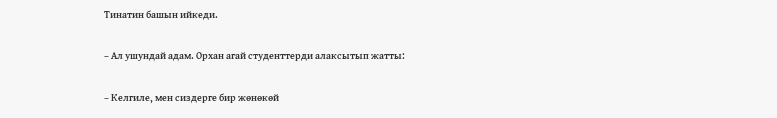Тинатин башын ийкеди.

– Ал ушундай адам. Орхан агай студенттерди алаксытып жатты:

– Келгиле, мен сиздерге бир жөнөкөй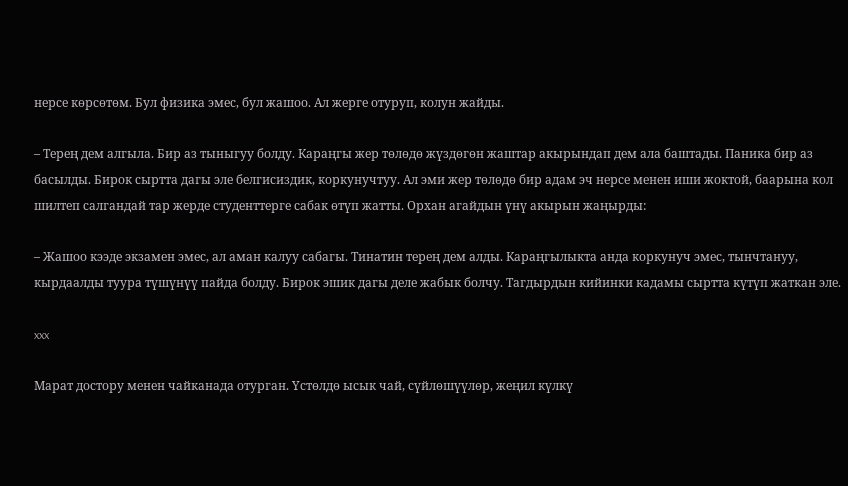нерсе көрсөтөм. Бул физика эмес, бул жашоо. Ал жерге отуруп, колун жайды.

– Терең дем алгыла. Бир аз тыныгуу болду. Караңгы жер төлөдө жүздөгөн жаштар акырындап дем ала баштады. Паника бир аз басылды. Бирок сыртта дагы эле белгисиздик, коркунучтуу. Ал эми жер төлөдө бир адам эч нерсе менен иши жоктой, баарына кол шилтеп салгандай тар жерде студенттерге сабак өтүп жатты. Орхан агайдын үнү акырын жаңырды:

– Жашоо кээде экзамен эмес, ал аман калуу сабагы. Тинатин терең дем алды. Караңгылыкта анда коркунуч эмес, тынчтануу, кырдаалды туура түшүнүү пайда болду. Бирок эшик дагы деле жабык болчу. Тагдырдын кийинки кадамы сыртта күтүп жаткан эле.

xxx

Марат достору менен чайканада отурган. Үстөлдө ысык чай, сүйлөшүүлөр, жеңил күлкү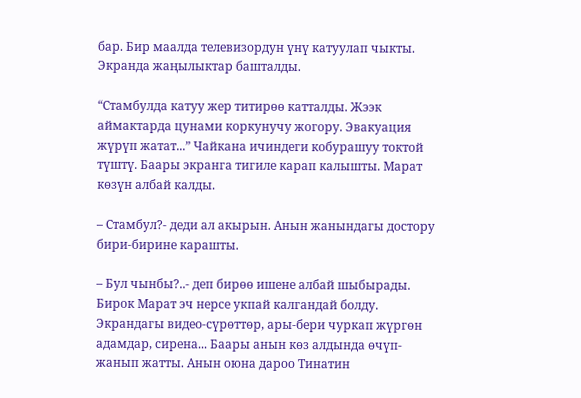бар. Бир маалда телевизордун үнү катуулап чыкты. Экранда жаңылыктар башталды.

“Стамбулда катуу жер титирөө катталды. Жээк аймактарда цунами коркунучу жогору. Эвакуация жүрүп жатат...” Чайкана ичиндеги кобурашуу токтой түштү. Баары экранга тигиле карап калышты. Марат көзүн албай калды.

– Стамбул?- деди ал акырын. Анын жанындагы достору бири-бирине карашты.

– Бул чынбы?..- деп бирөө ишене албай шыбырады. Бирок Марат эч нерсе укпай калгандай болду. Экрандагы видео-сүрөттөр, ары-бери чуркап жүргөн адамдар, сирена... Баары анын көз алдында өчүп-жанып жатты. Анын оюна дароо Тинатин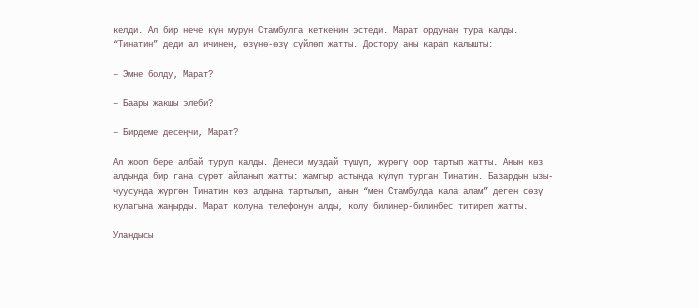келди. Ал бир нече күн мурун Стамбулга кеткенин эстеди. Марат ордунан тура калды. “Тинатин” деди ал ичинен, өзүнө-өзү сүйлөп жатты. Достору аны карап калышты:

– Эмне болду, Марат?

– Баары жакшы элеби?

– Бирдеме десеңчи, Марат?

Ал жооп бере албай туруп калды. Денеси муздай түшүп, жүрөгү оор тартып жатты. Анын көз алдында бир гана сүрөт айланып жатты: жамгыр астында күлүп турган Тинатин. Базардын ызы-чуусунда жүргөн Тинатин көз алдына тартылып, анын “мен Стамбулда кала алам” деген сөзү кулагына жаңырды. Марат колуна телефонун алды, колу билинер-билинбес титиреп жатты.

Уландысы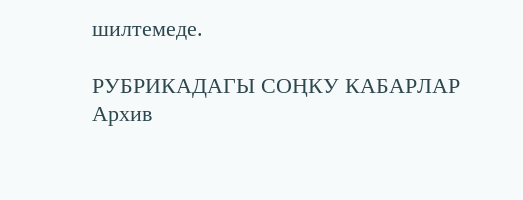шилтемеде.

РУБРИКАДАГЫ СОҢКУ КАБАРЛАР
Архив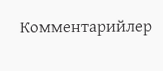Комментарийлер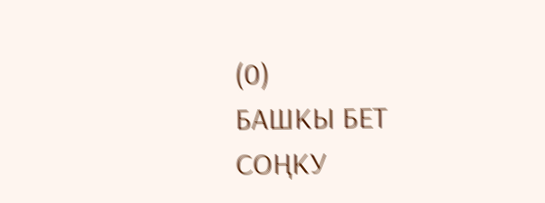(0)
БАШКЫ БЕТ
СОҢКУ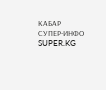КАБАР
СУПЕР-ИНФО
SUPER.KG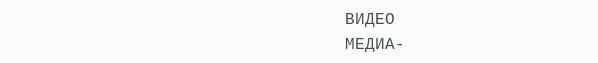ВИДЕО
МЕДИА-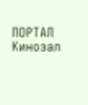ПОРТАЛ
Кинозал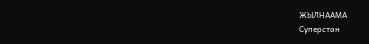ЖЫЛНААМА
Суперстан